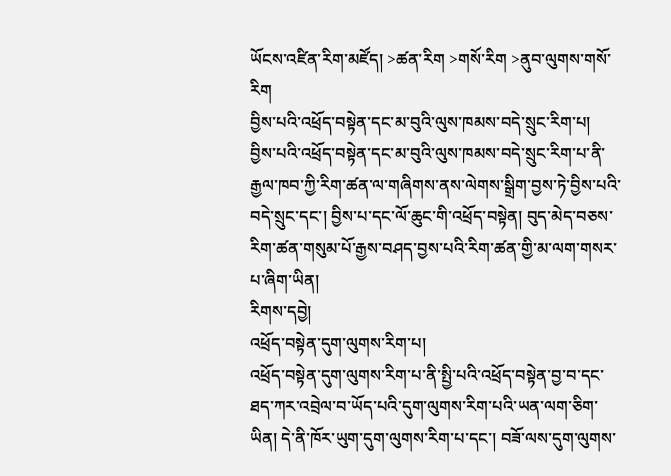ཡོངས་འཛིན་རིག་མཛོད། >ཚན་རིག >གསོ་རིག >ནུབ་ལུགས་གསོ་རིག
བྱིས་པའི་འཕྲོད་བསྟེན་དང་མ་བུའི་ལུས་ཁམས་བདེ་སྲུང་རིག་པ།
བྱིས་པའི་འཕྲོད་བསྟེན་དང་མ་བུའི་ལུས་ཁམས་བདེ་སྲུང་རིག་པ་ནི་རྒྱལ་ཁབ་ཀྱི་རིག་ཚན་ལ་གཞིགས་ནས་ལེགས་སྒྲིག་བྱས་ཏེ་བྱིས་པའི་བདེ་སྲུང་དང་། བྱིས་པ་དང་ལོ་ཆུང་གི་འཕྲོད་བསྟེན། བུད་མེད་བཅས་རིག་ཚན་གསུམ་པོ་རྒྱས་བཤད་བྱས་པའི་རིག་ཚན་གྱི་མ་ལག་གསར་པ་ཞིག་ཡིན།
རིགས་དབྱེ།
འཕྲོད་བསྟེན་དུག་ལུགས་རིག་པ།
འཕྲོད་བསྟེན་དུག་ལུགས་རིག་པ་ནི་སྤྱི་པའི་འཕྲོད་བསྟེན་བྱ་བ་དང་ཐད་ཀར་འབྲེལ་བ་ཡོད་པའི་དུག་ལུགས་རིག་པའི་ཡན་ལག་ཅིག་ཡིན། དེ་ནི་ཁོར་ཡུག་དུག་ལུགས་རིག་པ་དང་། བཟོ་ལས་དུག་ལུགས་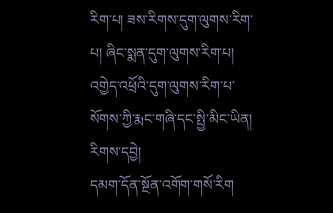རིག་པ། ཟས་རིགས་དུག་ལུགས་རིག་པ། ཞིང་སྨན་དུག་ལུགས་རིག་པ། འགྱེད་འཕྲོའི་དུག་ལུགས་རིག་པ་སོགས་ཀྱི་རྨང་གཞི་དང་སྤྱི་མིང་ཡིན།
རིགས་དབྱེ།
དམག་དོན་སྔོན་འགོག་གསོ་རིག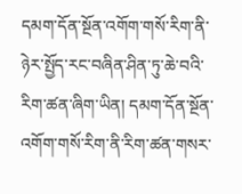དམག་དོན་སྔོན་འགོག་གསོ་རིག་ནི་ཉེར་སྤྱོད་རང་བཞིན་ཤིན་ཏུ་ཆེ་བའི་རིག་ཚན་ཞིག་ཡིན། དམག་དོན་སྔོན་འགོག་གསོ་རིག་ནི་རིག་ཚན་གསར་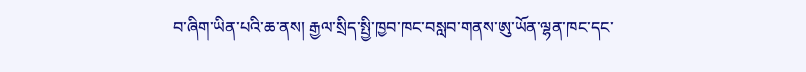བ་ཞིག་ཡིན་པའི་ཆ་ནས། རྒྱལ་སྲིད་སྤྱི་ཁྱབ་ཁང་བསླབ་གནས་ཨུ་ཡོན་ལྷན་ཁང་དང་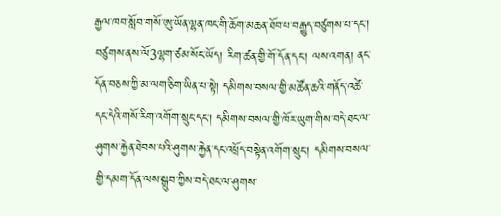རྒྱལ་ཁབ་སློབ་གསོ་ཨུ་ཡོན་ལྷན་ཁང་གི་ཆོག་མཆན་ཐོབ་པ་བརྒྱུད་བཙུགས་པ་དང་། བཙུགས་ནས་ལོ3ལྷག་ཙམ་སོང་ཡོད། རིག་ཚན་གྱི་གོ་དོན་དང་། ལས་འགན། ནང་དོན་བཅས་ཀྱི་མ་ལག་ཅིག་ཡིན་པ་སྟེ། དམིགས་བསལ་གྱི་མཚོན་ཆའི་གནོད་འཚེ་དང་དེའི་གསོ་རིག་འགོག་སྲུང་དང་། དམིགས་བསལ་གྱི་ཁོར་ཡུག་གིས་བདེ་ཐང་ལ་ཤུགས་རྐྱེན་ཐེབས་པའི་ཤུགས་རྐྱེན་དང་འཕྲོད་བསྟེན་འགོག་སྲུང་། དམིགས་བསལ་གྱི་དམག་དོན་ལས་སྒྲུབ་ཀྱིས་བདེ་ཐང་ལ་ཤུགས་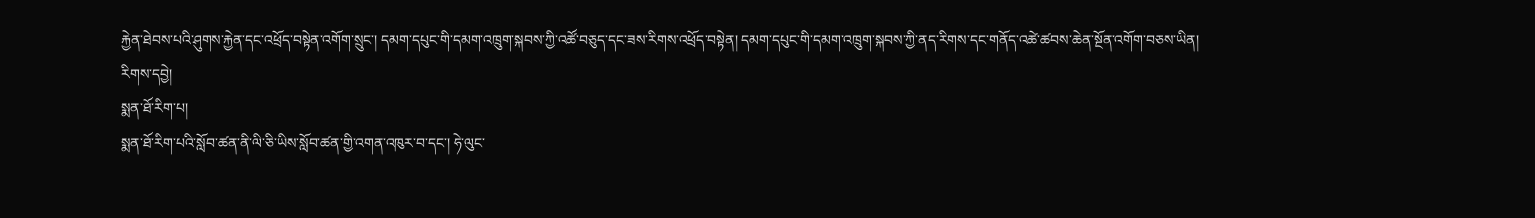རྐྱེན་ཐེབས་པའི་ཤུགས་རྐྱེན་དང་འཕྲོད་བསྟེན་འགོག་སྲུང་། དམག་དཔུང་གི་དམག་འཁྲུག་སྐབས་ཀྱི་འཚོ་བཅུད་དང་ཟས་རིགས་འཕྲོད་བསྟེན། དམག་དཔུང་གི་དམག་འཁྲུག་སྐབས་ཀྱི་ནད་རིགས་དང་གནོད་འཚེ་ཚབས་ཆེན་སྔོན་འགོག་བཅས་ཡིན།
རིགས་དབྱེ།
སྨན་ཐོ་རིག་པ།
སྨན་ཐོ་རིག་པའི་སློབ་ཚན་ནི་ལི་ཅི་ཡིས་སློབ་ཚན་གྱི་འགན་འཁུར་བ་དང་། ཧེ་ལུང་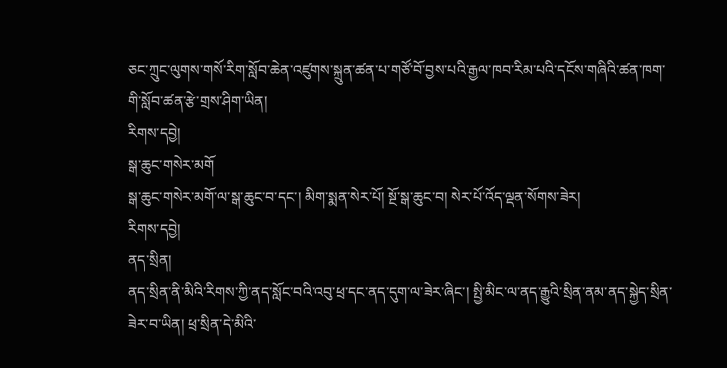ཅང་ཀྲུང་ལུགས་གསོ་རིག་སློབ་ཆེན་འཛུགས་སྐྲུན་ཚན་པ་གཙོ་བོ་བྱས་པའི་རྒྱལ་ཁབ་རིམ་པའི་དངོས་གཞིའི་ཚན་ཁག་གི་སློབ་ཚན་རྩེ་གྲས་ཤིག་ཡིན།
རིགས་དབྱེ།
སྒ་ཆུང་གསེར་མགོ
སྒ་ཆུང་གསེར་མགོ་ལ་སྒ་ཆུང་བ་དང་། མིག་སྨན་སེར་པོ། སྔོ་སྒ་ཆུང་བ། སེར་པོ་འོད་ལྡན་སོགས་ཟེར།
རིགས་དབྱེ།
ནད་སྲིན།
ནད་སྲིན་ནི་མིའི་རིགས་ཀྱི་ནད་སློང་བའི་འབུ་ཕྲ་དང་ནད་དུག་ལ་ཟེར་ཞིང་། སྤྱི་མིང་ལ་ནད་རྒྱུའི་སྲིན་ནམ་ནད་སྐྱེད་སྲིན་ཟེར་བ་ཡིན། ཕྲ་སྲིན་དེ་མིའི་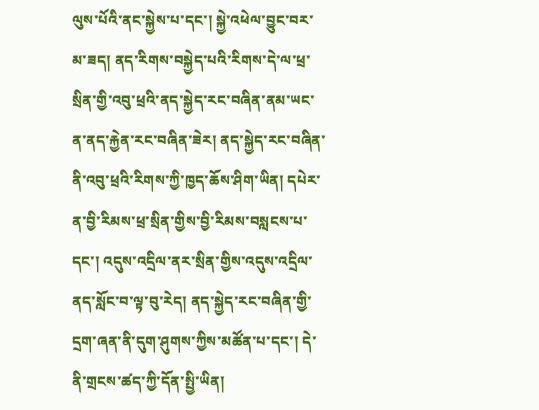ལུས་པོའི་ནང་སྐྱེས་པ་དང་། སྐྱེ་འཕེལ་བྱུང་བར་མ་ཟད། ནད་རིགས་བསྐྱེད་པའི་རིགས་དེ་ལ་ཕྲ་སྲིན་གྱི་འབུ་ཕྲའི་ནད་སྐྱེད་རང་བཞིན་ནམ་ཡང་ན་ནད་རྐྱེན་རང་བཞིན་ཟེར། ནད་སྐྱེད་རང་བཞིན་ནི་འབུ་ཕྲའི་རིགས་ཀྱི་ཁྱད་ཆོས་ཤིག་ཡིན། དཔེར་ན་བྱི་རིམས་ཕྲ་སྲིན་གྱིས་བྱི་རིམས་བསླངས་པ་དང་། འདུས་འདྲིལ་ནར་སྲིན་གྱིས་འདུས་འདྲིལ་ནད་སློང་བ་ལྟ་བུ་རེད། ནད་སྐྱེད་རང་བཞིན་གྱི་དྲག་ཞན་ནི་དུག་ཤུགས་ཀྱིས་མཚོན་པ་དང་། དེ་ནི་གྲངས་ཚད་ཀྱི་དོན་སྤྱི་ཡིན།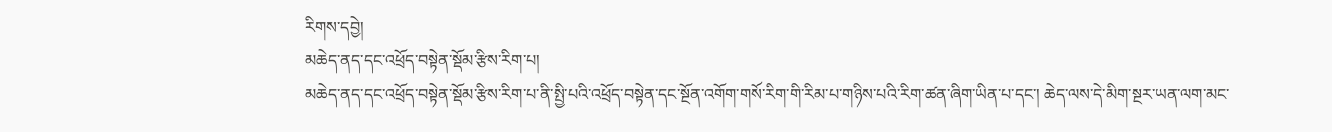རིགས་དབྱེ།
མཆེད་ནད་དང་འཕྲོད་བསྟེན་སྡོམ་རྩིས་རིག་པ།
མཆེད་ནད་དང་འཕྲོད་བསྟེན་སྡོམ་རྩིས་རིག་པ་ནི་སྤྱི་པའི་འཕྲོད་བསྟེན་དང་སྔོན་འགོག་གསོ་རིག་གི་རིམ་པ་གཉིས་པའི་རིག་ཚན་ཞིག་ཡིན་པ་དང་། ཆེད་ལས་དེ་མིག་སྔར་ཡན་ལག་མང་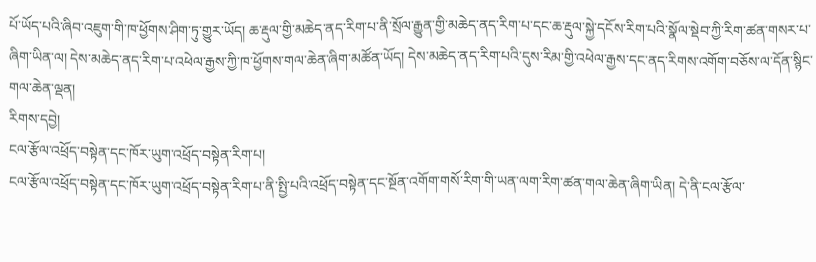པོ་ཡོད་པའི་ཞིབ་འཇུག་གི་ཁ་ཕྱོགས་ཤིག་ཏུ་གྱུར་ཡོད། ཆ་རྡུལ་གྱི་མཆེད་ནད་རིག་པ་ནི་སྲོལ་རྒྱུན་གྱི་མཆེད་ནད་རིག་པ་དང་ཆ་རྡུལ་སྐྱེ་དངོས་རིག་པའི་སྣོལ་སྡེབ་ཀྱི་རིག་ཚན་གསར་པ་ཞིག་ཡིན་ལ། དེས་མཆེད་ནད་རིག་པ་འཕེལ་རྒྱས་ཀྱི་ཁ་ཕྱོགས་གལ་ཆེན་ཞིག་མཚོན་ཡོད། དེས་མཆེད་ནད་རིག་པའི་དུས་རིམ་གྱི་འཕེལ་རྒྱས་དང་ནད་རིགས་འགོག་བཅོས་ལ་དོན་སྙིང་གལ་ཆེན་ལྡན།
རིགས་དབྱེ།
ངལ་རྩོལ་འཕྲོད་བསྟེན་དང་ཁོར་ཡུག་འཕྲོད་བསྟེན་རིག་པ།
ངལ་རྩོལ་འཕྲོད་བསྟེན་དང་ཁོར་ཡུག་འཕྲོད་བསྟེན་རིག་པ་ནི་སྤྱི་པའི་འཕྲོད་བསྟེན་དང་སྔོན་འགོག་གསོ་རིག་གི་ཡན་ལག་རིག་ཚན་གལ་ཆེན་ཞིག་ཡིན། དེ་ནི་ངལ་རྩོལ་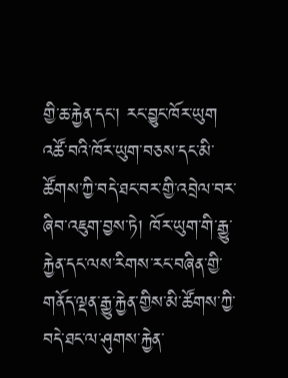གྱི་ཆ་རྐྱེན་དང་། རང་བྱུང་ཁོར་ཡུག འཚོ་བའི་ཁོར་ཡུག་བཅས་དང་མི་ཚོགས་ཀྱི་བདེ་ཐང་བར་གྱི་འབྲེལ་བར་ཞིབ་འཇུག་བྱས་ཏེ། ཁོར་ཡུག་གི་རྒྱུ་རྐྱེན་དང་ལས་རིགས་རང་བཞིན་གྱི་གནོད་ལྡན་རྒྱུ་རྐྱེན་གྱིས་མི་ཚོགས་ཀྱི་བདེ་ཐང་ལ་ཤུགས་རྐྱེན་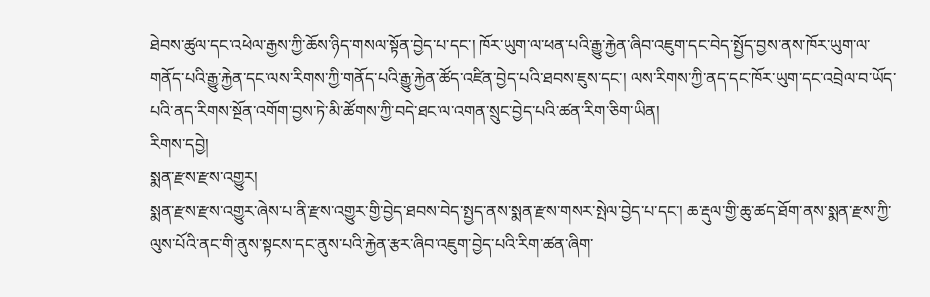ཐེབས་ཚུལ་དང་འཕེལ་རྒྱས་ཀྱི་ཆོས་ཉིད་གསལ་སྟོན་བྱེད་པ་དང་། ཁོར་ཡུག་ལ་ཕན་པའི་རྒྱུ་རྐྱེན་ཞིབ་འཇུག་དང་བེད་སྤྱོད་བྱས་ནས་ཁོར་ཡུག་ལ་གནོད་པའི་རྒྱུ་རྐྱེན་དང་ལས་རིགས་ཀྱི་གནོད་པའི་རྒྱུ་རྐྱེན་ཚོད་འཛིན་བྱེད་པའི་ཐབས་ཇུས་དང་། ལས་རིགས་ཀྱི་ནད་དང་ཁོར་ཡུག་དང་འབྲེལ་བ་ཡོད་པའི་ནད་རིགས་སྔོན་འགོག་བྱས་ཏེ་མི་ཚོགས་ཀྱི་བདེ་ཐང་ལ་འགན་སྲུང་བྱེད་པའི་ཚན་རིག་ཅིག་ཡིན།
རིགས་དབྱེ།
སྨན་རྫས་རྫས་འགྱུར།
སྨན་རྫས་རྫས་འགྱུར་ཞེས་པ་ནི་རྫས་འགྱུར་གྱི་བྱེད་ཐབས་བེད་སྤྱད་ནས་སྨན་རྫས་གསར་སྤེལ་བྱེད་པ་དང་། ཆ་རྡུལ་གྱི་ཆུ་ཚད་ཐོག་ནས་སྨན་རྫས་ཀྱི་ལུས་པོའི་ནང་གི་ནུས་སྟངས་དང་ནུས་པའི་རྐྱེན་རྩར་ཞིབ་འཇུག་བྱེད་པའི་རིག་ཚན་ཞིག་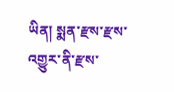ཡིན། སྨན་རྫས་རྫས་འགྱུར་ནི་རྫས་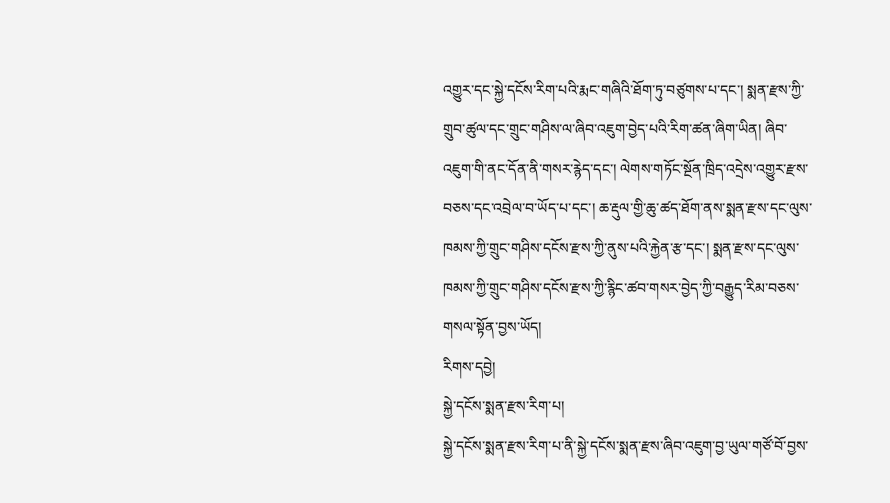འགྱུར་དང་སྐྱེ་དངོས་རིག་པའི་རྨང་གཞིའི་ཐོག་ཏུ་བཙུགས་པ་དང་། སྨན་རྫས་ཀྱི་གྲུབ་ཚུལ་དང་གྲུང་གཤིས་ལ་ཞིབ་འཇུག་བྱེད་པའི་རིག་ཚན་ཞིག་ཡིན། ཞིབ་འཇུག་གི་ནང་དོན་ནི་གསར་རྙེད་དང་། ལེགས་གཏོང་སྔོན་ཁྲིད་འདྲེས་འགྱུར་རྫས་བཅས་དང་འབྲེལ་བ་ཡོད་པ་དང་། ཆ་རྡུལ་གྱི་ཆུ་ཚད་ཐོག་ནས་སྨན་རྫས་དང་ལུས་ཁམས་ཀྱི་གྲུང་གཤིས་དངོས་རྫས་ཀྱི་ནུས་པའི་རྐྱེན་རྩ་དང་། སྨན་རྫས་དང་ལུས་ཁམས་ཀྱི་གྲུང་གཤིས་དངོས་རྫས་ཀྱི་རྙིང་ཚབ་གསར་བྱེད་ཀྱི་བརྒྱུད་རིམ་བཅས་གསལ་སྟོན་བྱས་ཡོད།
རིགས་དབྱེ།
སྐྱེ་དངོས་སྨན་རྫས་རིག་པ།
སྐྱེ་དངོས་སྨན་རྫས་རིག་པ་ནི་སྐྱེ་དངོས་སྨན་རྫས་ཞིབ་འཇུག་བྱ་ཡུལ་གཙོ་བོ་བྱས་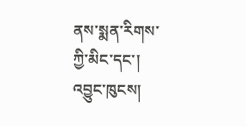ནས་སྨན་རིགས་ཀྱི་མིང་དང་། འབྱུང་ཁུངས།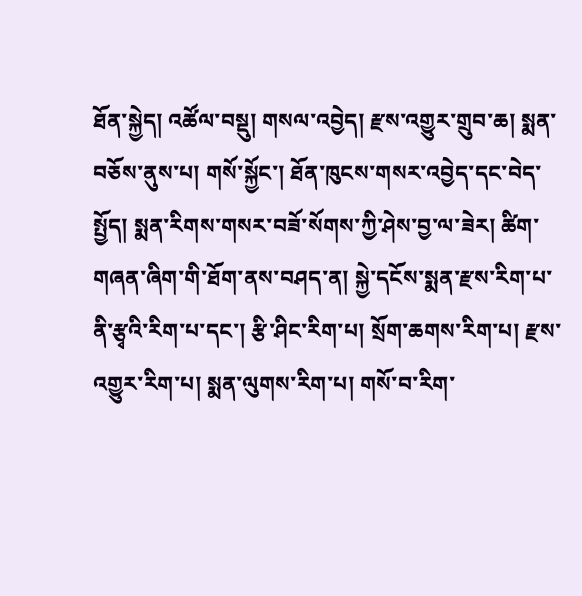ཐོན་སྐྱེད། འཚོལ་བསྡུ། གསལ་འབྱེད། རྫས་འགྱུར་གྲུབ་ཆ། སྨན་བཅོས་ནུས་པ། གསོ་སྐྱོང་། ཐོན་ཁུངས་གསར་འབྱེད་དང་བེད་སྤྱོད། སྨན་རིགས་གསར་བཟོ་སོགས་ཀྱི་ཤེས་བྱ་ལ་ཟེར། ཚིག་གཞན་ཞིག་གི་ཐོག་ནས་བཤད་ན། སྐྱེ་དངོས་སྨན་རྫས་རིག་པ་ནི་རྩྭའི་རིག་པ་དང་། རྩི་ཤིང་རིག་པ། སྲོག་ཆགས་རིག་པ། རྫས་འགྱུར་རིག་པ། སྨན་ལུགས་རིག་པ། གསོ་བ་རིག་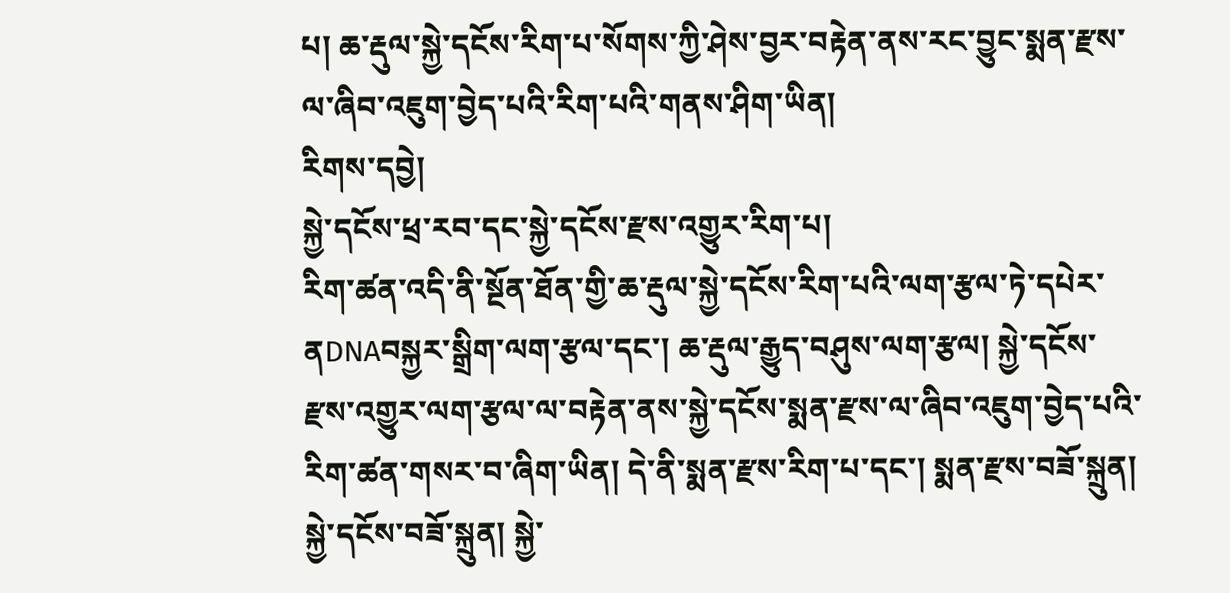པ། ཆ་རྡུལ་སྐྱེ་དངོས་རིག་པ་སོགས་ཀྱི་ཤེས་བྱར་བརྟེན་ནས་རང་བྱུང་སྨན་རྫས་ལ་ཞིབ་འཇུག་བྱེད་པའི་རིག་པའི་གནས་ཤིག་ཡིན།
རིགས་དབྱེ།
སྐྱེ་དངོས་ཕྲ་རབ་དང་སྐྱེ་དངོས་རྫས་འགྱུར་རིག་པ།
རིག་ཚན་འདི་ནི་སྔོན་ཐོན་གྱི་ཆ་རྡུལ་སྐྱེ་དངོས་རིག་པའི་ལག་རྩལ་ཏེ་དཔེར་ནDNAབསྐྱར་སྒྲིག་ལག་རྩལ་དང་། ཆ་རྡུལ་རྒྱུད་བཤུས་ལག་རྩལ། སྐྱེ་དངོས་རྫས་འགྱུར་ལག་རྩལ་ལ་བརྟེན་ནས་སྐྱེ་དངོས་སྨན་རྫས་ལ་ཞིབ་འཇུག་བྱེད་པའི་རིག་ཚན་གསར་བ་ཞིག་ཡིན། དེ་ནི་སྨན་རྫས་རིག་པ་དང་། སྨན་རྫས་བཟོ་སྐྲུན། སྐྱེ་དངོས་བཟོ་སྐྲུན། སྐྱེ་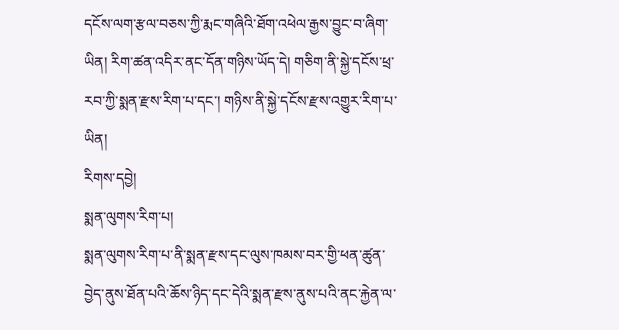དངོས་ལག་རྩལ་བཅས་ཀྱི་རྨང་གཞིའི་ཐོག་འཕེལ་རྒྱས་བྱུང་བ་ཞིག་ཡིན། རིག་ཚན་འདིར་ནང་དོན་གཉིས་ཡོད་དེ། གཅིག་ནི་སྐྱེ་དངོས་ཕྲ་རབ་ཀྱི་སྨན་རྫས་རིག་པ་དང་། གཉིས་ནི་སྐྱེ་དངོས་རྫས་འགྱུར་རིག་པ་ཡིན།
རིགས་དབྱེ།
སྨན་ལུགས་རིག་པ།
སྨན་ལུགས་རིག་པ་ནི་སྨན་རྫས་དང་ལུས་ཁམས་བར་གྱི་ཕན་ཚུན་བྱེད་ནུས་ཐོན་པའི་ཆོས་ཉིད་དང་དེའི་སྨན་རྫས་ནུས་པའི་ནང་རྐྱེན་ལ་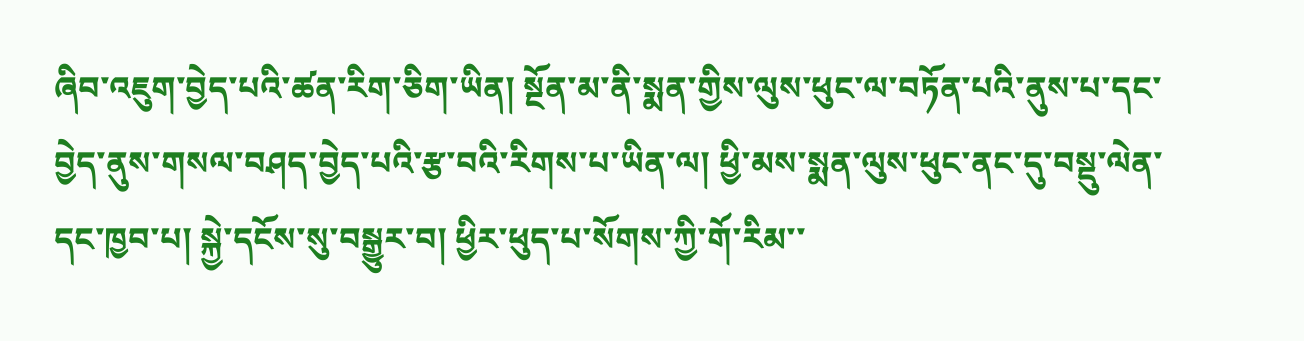ཞིབ་འཇུག་བྱེད་པའི་ཚན་རིག་ཅིག་ཡིན། སྔོན་མ་ནི་སྨན་གྱིས་ལུས་ཕུང་ལ་བཏོན་པའི་ནུས་པ་དང་བྱེད་ནུས་གསལ་བཤད་བྱེད་པའི་རྩ་བའི་རིགས་པ་ཡིན་ལ། ཕྱི་མས་སྨན་ལུས་ཕུང་ནང་དུ་བསྡུ་ལེན་དང་ཁྱབ་པ། སྐྱེ་དངོས་སུ་བསྒྱུར་བ། ཕྱིར་ཕུད་པ་སོགས་ཀྱི་གོ་རིམ་་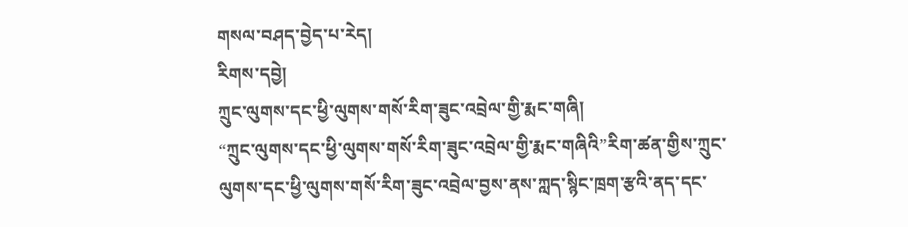གསལ་བཤད་བྱེད་པ་རེད།
རིགས་དབྱེ།
ཀྲུང་ལུགས་དང་ཕྱི་ལུགས་གསོ་རིག་ཟུང་འབྲེལ་གྱི་རྨང་གཞི།
“ཀྲུང་ལུགས་དང་ཕྱི་ལུགས་གསོ་རིག་ཟུང་འབྲེལ་གྱི་རྨང་གཞིའི”རིག་ཚན་གྱིས་ཀྲུང་ལུགས་དང་ཕྱི་ལུགས་གསོ་རིག་ཟུང་འབྲེལ་བྱས་ནས་ཀླད་སྙིང་ཁྲག་རྩའི་ནད་དང་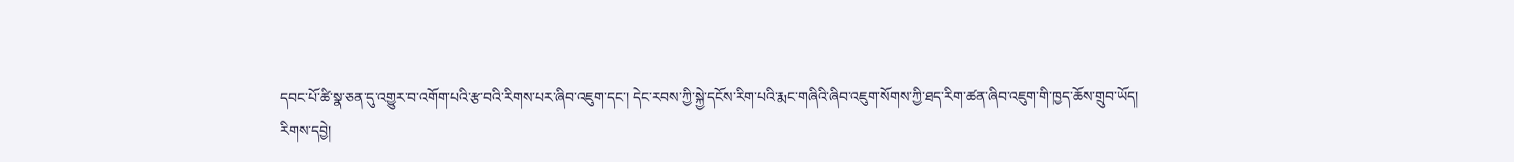དབང་པོ་ཚི་སྣ་ཅན་དུ་འགྱུར་བ་འགོག་པའི་རྩ་བའི་རིགས་པར་ཞིབ་འཇུག་དང་། དེང་རབས་ཀྱི་སྐྱེ་དངོས་རིག་པའི་རྨང་གཞིའི་ཞིབ་འཇུག་སོགས་ཀྱི་ཐད་རིག་ཚན་ཞིབ་འཇུག་གི་ཁྱད་ཆོས་གྲུབ་ཡོད།
རིགས་དབྱེ།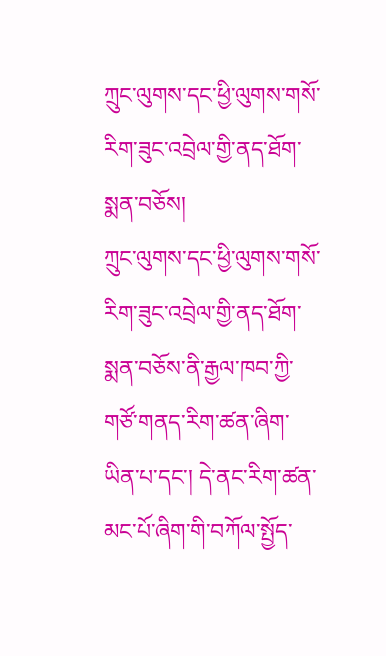ཀྲུང་ལུགས་དང་ཕྱི་ལུགས་གསོ་རིག་ཟུང་འབྲེལ་གྱི་ནད་ཐོག་སྨན་བཅོས།
ཀྲུང་ལུགས་དང་ཕྱི་ལུགས་གསོ་རིག་ཟུང་འབྲེལ་གྱི་ནད་ཐོག་སྨན་བཅོས་ནི་རྒྱལ་ཁབ་ཀྱི་གཙོ་གནད་རིག་ཚན་ཞིག་ཡིན་པ་དང་། དེ་ནང་རིག་ཚན་མང་པོ་ཞིག་གི་བཀོལ་སྤྱོད་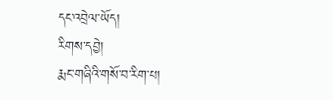དང་འབྲེལ་ཡོད།
རིགས་དབྱེ།
རྨང་གཞིའི་གསོ་བ་རིག་པ།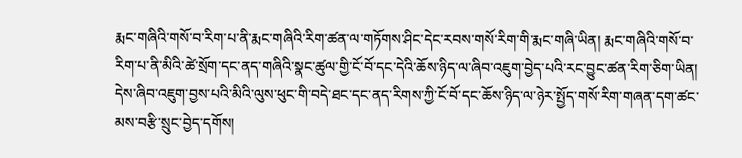རྨང་གཞིའི་གསོ་བ་རིག་པ་ནི་རྨང་གཞིའི་རིག་ཚན་ལ་གཏོགས་ཤིང་དེང་རབས་གསོ་རིག་གི་རྨང་གཞི་ཡིན། རྨང་གཞིའི་གསོ་བ་རིག་པ་ནི་མིའི་ཚེ་སྲོག་དང་ནད་གཞིའི་སྣང་ཚུལ་གྱི་ངོ་བོ་དང་དེའི་ཆོས་ཉིད་ལ་ཞིབ་འཇུག་བྱེད་པའི་རང་བྱུང་ཚན་རིག་ཅིག་ཡིན། དེས་ཞིབ་འཇུག་བྱས་པའི་མིའི་ལུས་ཕུང་གི་བདེ་ཐང་དང་ནད་རིགས་ཀྱི་ངོ་བོ་དང་ཆོས་ཉིད་ལ་ཉེར་སྤྱོད་གསོ་རིག་གཞན་དག་ཚང་མས་བརྩི་སྲུང་བྱེད་དགོས།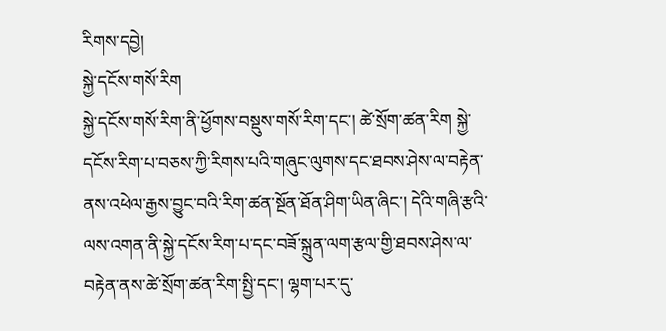རིགས་དབྱེ།
སྐྱེ་དངོས་གསོ་རིག
སྐྱེ་དངོས་གསོ་རིག་ནི་ཕྱོགས་བསྡུས་གསོ་རིག་དང་། ཚེ་སྲོག་ཚན་རིག སྐྱེ་དངོས་རིག་པ་བཅས་ཀྱི་རིགས་པའི་གཞུང་ལུགས་དང་ཐབས་ཤེས་ལ་བརྟེན་ནས་འཕེལ་རྒྱས་བྱུང་བའི་རིག་ཚན་སྔོན་ཐོན་ཤིག་ཡིན་ཞིང་། དེའི་གཞི་རྩའི་ལས་འགན་ནི་སྐྱེ་དངོས་རིག་པ་དང་བཟོ་སྐྲུན་ལག་རྩལ་གྱི་ཐབས་ཤེས་ལ་བརྟེན་ནས་ཚེ་སྲོག་ཚན་རིག་སྤྱི་དང་། ལྷག་པར་དུ་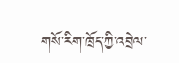གསོ་རིག་ཁྲོད་ཀྱི་འབྲེལ་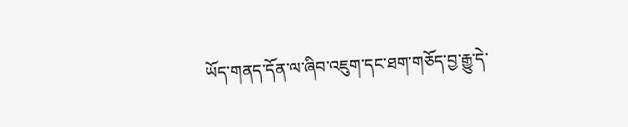ཡོད་གནད་དོན་ལ་ཞིབ་འཇུག་དང་ཐག་གཅོད་བྱ་རྒྱུ་དེ་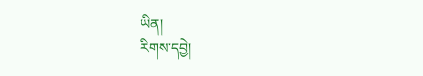ཡིན།
རིགས་དབྱེ།